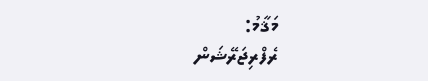މަޤާމު:
ރެފްރިޖަރޭޝަން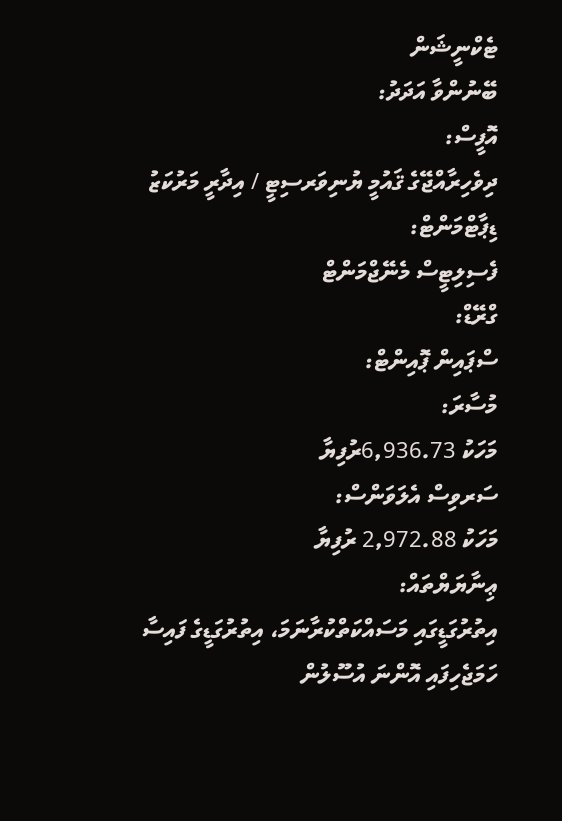ޓެކްނީޝަން
ބޭނުންވާ އަދަދު:
އޮފީސް:
ދިވެހިރާއްޖޭގެ ޤައުމީ ޔުނިވަރސިޓީ / އިދާރީ މަރުކަޒު
ޑިޕާޓްމަންޓް:
ފެސިލިޓީސް މެނޭޖްމަންޓް
ގްރޭޑް:
ސްޕައިން ޕޮއިންޓް:
މުސާރަ:
މަހަކު 6,936.73ރުފިޔާ
ސަރވިސް އެލަވަންސް:
މަހަކު 2,972.88 ރުފިޔާ
ޢިނާޔަޔްތައް:
އިތުރުގަޑީގައި މަސައްކަތްކުރާނަމަ، އިތުރުގަޑީގެ ފައިސާ ހަމަޖެހިފައި އޮންނަ އުސޫލުން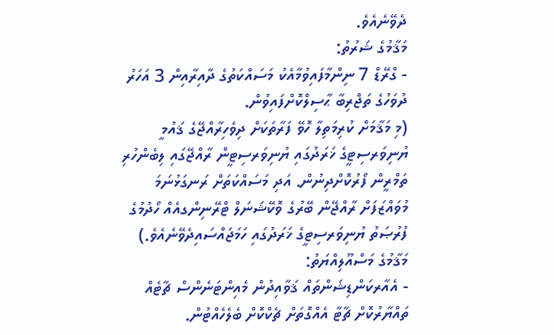ދެވޭނެއެވެ.
މަޤާމުގެ ޝަރުތު:
- ގްރޭޑް 7 ނިންމާފައިވުމާއެކު މަސައްކަތުގެ ދާއިރާއިން 3 އަހަރު ދުވަހުގެ ތަޖްރިބާ ޙާސިލްކޮށްފައިވުން.
(މި މަޤާމަށް ކުރިމަތިލާ ހޮވޭ ފަރާތަކަށް ދިވެހިރާއްޖޭގެ ޤައުމީ ޔުނިވަރސިޓީގެ ޚަރަދުގައި ޔުނިވަރސިޓީން ރާއްޖޭގައި ލިބެންހުރި ތަމްރީން ފޯރުކޮށްދިނުން. އަދި މަސައްކަތަށް ރަނގަޅުނަމަ މުވައްޒަފަށް ރާއްޖޭން ބޭރުގެ ވޮކޭޝަނަލް ޓްރޭނިންގއެއް ހޯދުމުގެ ފުރުޞަތު ޔުނިވަރސިޓީގެ ޚަރަދުގައި ހަމަޖައްސައިދެވޭނެއެވެ.)
މަޤާމުގެ މަސްއޫލިއްޔަތު:
- އެއާރކަންޑިޝަންތައް ޤަވާއިދުން މެއިންޓަނެންސް ޗާޓެއް ތައްޔާރުކޮށް ޗާޓާ އެއްގޮތަށް ޗެކްކޮށް ބެލެހެއްޓުން.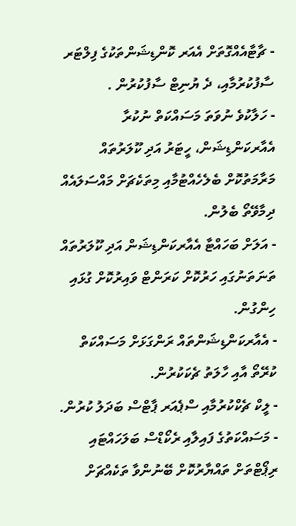- ޗާޓާއެއްގޮތަށް އެއަރ ކޮންޑިޝަންތަކުގެ ފިލްޓަރ ސާފުކުރުމާއި، ދެ ޔުނިޓް ސާފުކުރުން .
- ހަލާކުވެ ނުވަތަ މަސައްކަތް ނުކުރާ އެއާރކަންޑިޝަން، ހީޓަރު އަދި ކޫލަރުތައް މަރާމަތުކޮށް ބެލެހެއްޓުމާއި މިތަކެޗަށް މައްސަލައެއް ދިމާވޭތޯ ބެލުން.
- އަލަށް ބަހައްޓާ އެއާރކަންޑިޝަން އަދި ކޫލަރުތައް ތަނަތަނުގައި ހަރުކޮށް ކަރަންޓް ވައިރުކޮށް ގުޅައި ހިންގުން.
- އެއާރކަންޑިޝަންތައް ރަންގަޅަށް މަސައްކަތް ކުރޭތޯ އާއި ހާލަތު ޗެކަކުރުން.
- ލީކް ޗެކްކުރުމާއި ސްޕެއަރ ޕާޓްސް ބަދަލު ކުރުން.
- މަސައްކަތުގެ ފައިލާއި ރެކޯޑްސް ބަލަހައްޓައި ރިޕޯޓްތަށް ތައްޔާރުކޮށް ބޭނުންވާ ތަކެއްޗަށް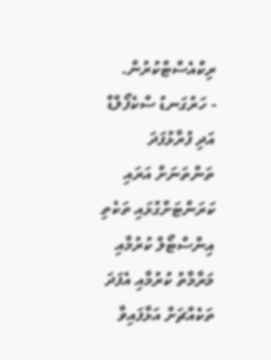ރިކްއެސްޓްކުރުން.
- ހަރުގަނޑު ސްކެފޯލްޑް އަދި ފުރާޅުފަދަ ތަންތަނަށް އަރައި ކަރަންޓަށްގުޅައި ތަކެތި އިންސްޓޯލް ކުރުމާއި މަރާމާތު ކުރުމާއި އެފަދަ ތަކެއްޗަށް އަޅާފައިވާ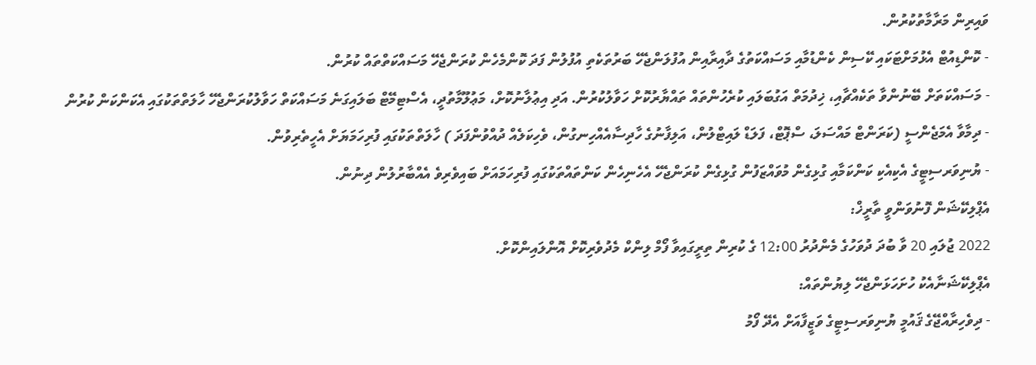ވައިރިން މަރާމާތުކުރުން.
- ކޮންޑިއުޓް އެޅުމަށްޓަކައި ކޭސިން ކެންޑުމާއި މަސައްކަތުގެ ދާއިރާއިން އުފުލަންޖެހޭ ބަރުތަކެތި އުފުލުން ފަދަ ކޮންމެހެން ކުރަންޖެހޭ މަސައްކަތްތައް ކުރުން.
- މަސައްކަތަށް ބޭނުންވާ ތަކެއްޗާއި، ޚިދުމަތް އަގުބަލައި ކުރެހުންތައް ތައްޔާރުކޮށް ހަވާލުކުރުން. އަދި އިޢުލާނުކޮށް، މަޢުލޫމާތުދީ، އެސްޓިމޭޓް ބަލައިގަނެ މަސައްކަތް ހަވާލުކުރަންޖެހޭ ހާލަތްތަކުގައި އެކަންކަން ކުރުން
- ދިމާވާ އެމަޖެންސީ (ކަރަންޓް މައްސަލަ، ސްޕޮޓް، ފަލަޑް ލައިޓްލުން، އަލިފާނުގެ ހާދިސާއެއްހިނގުން، ވެހިކަލެއް ދުއްވުންފަދަ ) ހާލަތްތަކުގައި ފުރިހަމަޔަށް އެހީތެރިވުން.
- ޔުނިވަރސިޓީގެ އެކިއެކި ކަންކަމާއި ގުޅިގެން މުވައްޒަފުން ގުޅިގެން ކުރަންޖެހޭ އެހެނިހެން ކަންތައްތަކުގައި ފުރިހަމައަށް ބައިވެރިވެ އެއްބާރުލުން ދިނުން.
އެޕްލިކޭޝަން ފޮނުވަންވީ ތާރީޚް:
2022 ޖުލައި 20 ވާ ބުދަ ދުވަހުގެ މެންދުރު 12:00 ގެ ކުރިން ތިރީގައިވާ ފޯމް ލިންކް މެދުވެރިކޮށް އޮންލައިންކޮށް.
އެޕްލިކޭޝަނާއެކު ހުށަހަޅަންޖެހޭ ލިޔުންތައް:
- ދިވެހިރާއްޖޭގެ ޤައުމީ ޔުނިވަރސިޓީގެ ވަޒީފާއަށް އެދޭ ފޯމު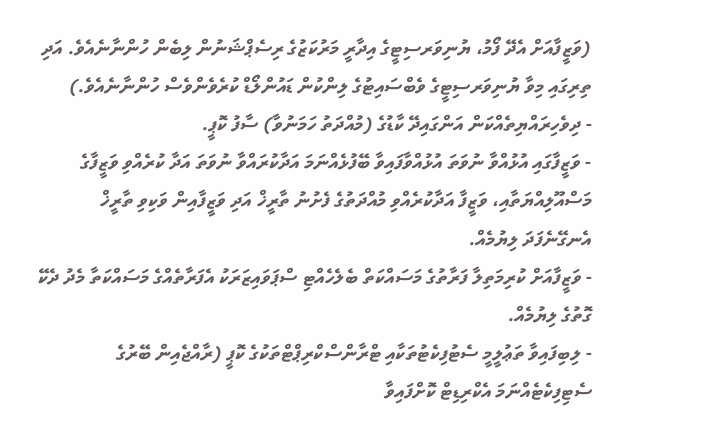(ވަޒީފާއަށް އެދޭ ފޯމު، ޔުނިވަރސިޓީގެ އިދާރީ މަރުކަޒުގެ ރިސެޕްޝަނުން ލިބެން ހުންނާނެއެވެ. އަދި ތިރިގައި މިވާ ޔުނިވަރސިޓީގެ ވެބްސައިޓުގެ ލިންކުން ޑައުންލޯޑް ކުރެވެންވެސް ހުންނާނެއެވެ.)
- ދިވެހިރައްޔިތެއްކަން އަންގައިދޭ ކާޑުގެ (މުއްދަތު ހަމަނުވާ) ސާފު ކޮޕީ.
- ވަޒީފާގައި އުޅުއްވާ ނުވަތަ އުޅުއްވާފައިވާ ބޭފުޅެއްނަމަ އަދާކުރައްވާ ނުވަތަ އަދާ ކުރެއްވި ވަޒީފާގެ މަސްއޫލިއްޔަތާއި، ވަޒީފާ އަދާކުރެއްވި މުއްދަތުގެ ފެށުނު ތާރީޚް އަދި ވަޒީފާއިން ވަކިވި ތާރީޚް އެނގޭނެފަދަ ލިޔުމެއް.
- ވަޒީފާއަށް ކުރިމަތިލާ ފަރާތުގެ މަސައްކަތް ބެލެހެއްޓި ސްޕަވައިޒަރަކު އެފަރާތެއްގެ މަސައްކަތާ މެދު ދެކޭ ގޮތުގެ ލިޔުމެއް.
- ލިބިފައިވާ ތަޢުލީމީ ސެޓުފިކެޓުތަކާއި ޓްރާންސްކްރިޕްޓްތަކުގެ ކޮޕީ (ރާއްޖެއިން ބޭރުގެ ސެޓިފިކެޓެއްނަމަ އެކްރިޑިޓް ކޮށްފައިވާ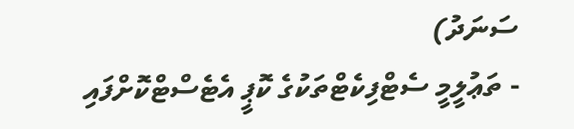ސަނަދު)
- ތަޢުލީމީ ސެޓްފިކެޓްތަކުގެ ކޮޕީ އެޓެސްޓްކޮށްފައި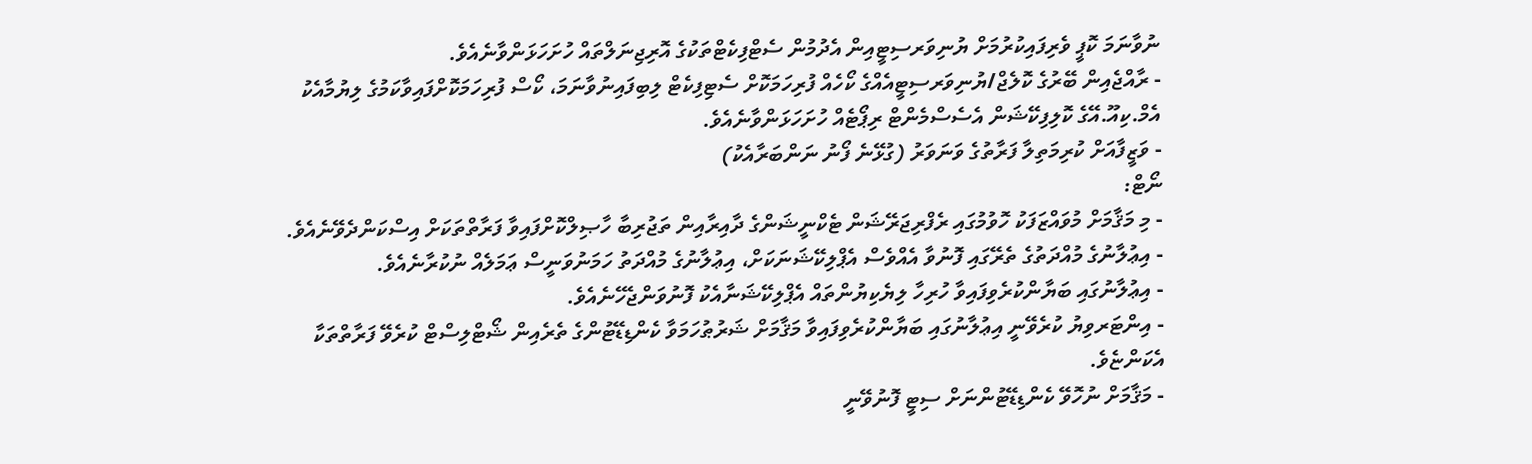ނުވާނަމަ ކޮޕީ ވެރިފައިކުރުމަށް ޔުނިވަރސިޓީއިން އެދުމުން ސެޓްފިކެޓްތަކުގެ އޮރިޖިނަލްތައް ހުށަހަޅަންވާނެއެވެ.
- ރާއްޖެއިން ބޭރުގެ ކޮލެޖް/ޔުނިވަރސިޓީއެއްގެ ކޯހެއް ފުރިހަމަކޮށް ސެޓިފިކެޓް ލިބިފައިނުވާނަމަ، ކޯސް ފުރިހަމަކޮށްފައިވާކަމުގެ ލިޔުމާއެކު އެމް.ކިއޫ.އޭގެ ކޮލިފިކޭޝަން އެސެސްމެންޓް ރިޕޯޓެއް ހުށަހަޅަންވާނެއެވެ.
- ވަޒީފާއަށް ކުރިމަތިލާ ފަރާތުގެ ވަނަވަރު (ގުޅޭނެ ފޯނު ނަންބަރާއެކު)
ނޯޓް:
- މި މަޤާމަށް މުވައްޒަފަކު ހޮވުމުގައި ރެފްރިޖަރޭޝަން ޓެކްނީޝަންގެ ދާއިރާއިން ތަޖުރިބާ ހާޞިލްކޮށްފައިވާ ފަރާތްތަކަށް އިސްކަންދެވޭނެއެވެ.
- އިޢުލާނުގެ މުއްދަތުގެ ތެރޭގައި ފޮނުވާ އެއްވެސް އެޕްލިކޭޝަނަކަށް، އިޢުލާނުގެ މުއްދަތު ހަމަނުވަނީސް ޢަމަލެއް ނުކުރާނެއެވެ.
- އިޢުލާނުގައި ބަޔާންކުރެވިފައިވާ ހުރިހާ ލިޔެކިޔުންތައް އެޕްލިކޭޝަނާއެކު ފޮނުވަންޖެހޭނެއެވެ.
- އިންޓަރވިޔު ކުރެވޭނީ އިޢުލާނުގައި ބަޔާންކުރެވިފައިވާ މަޤާމަށް ޝަރުޠުހަމަވާ ކެންޑިޑޭޓުންގެ ތެރެއިން ޝޯޓްލިސްޓް ކުރެވޭ ފަރާތްތަކާ އެކަންޏެވެ.
- މަޤާމަށް ނުހޮވޭ ކެންޑިޑޭޓުންނަށް ސިޓީ ފޮނުވޭނީ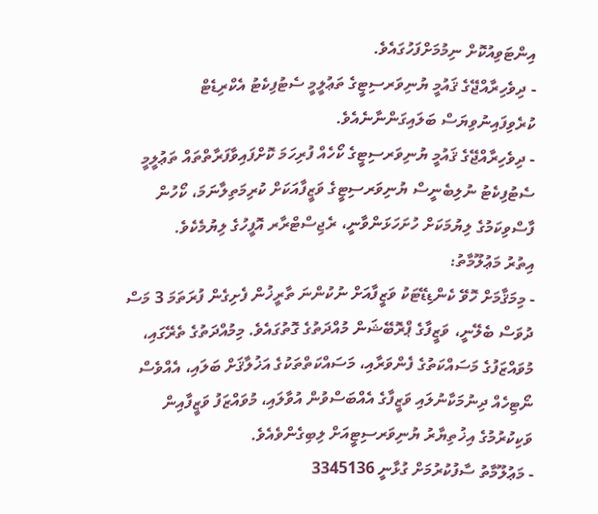އިންޓަވިއުކޮށް ނިމުމަށްފަހުގައެވެ.
- ދިވެހިރާއްޖޭގެ ޤައުމީ ޔުނިވަރސިޓީގެ ތަޢުލީމީ ސެޓުފިކެޓު އެކްރިޑެޓް ކުރެވިފައިނުވިޔަސް ބަލައިގަންނާނެއެވެ.
- ދިވެހިރާއްޖޭގެ ޤައުމީ ޔުނިވަރސިޓީގެ ކޯހެއް ފުރިހަމަ ކޮށްފައިވާފަރާތްތައް ތަޢުލީމީ ސެޓުފިކެޓު ނުލިބެނީސް ޔުނިވަރސިޓީގެ ވަޒީފާއަކަށް ކުރިމަތިލާނަމަ، ކޯހުން ފާސްވިކަމުގެ ލިޔުމަކަށް ހުށަހަޅަންވާނީ، ރެޖިސްޓްރާރ އޮފީހުގެ ލިޔުމެކެވެ.
އިތުރު މަޢުލޫމާތު:
- މިމަޤާމަށް ހޮވޭ ކެންޑިޑޭޓަކު ވަޒީފާއަށް ނުކުންނަ ތާރީޚުން ފެށިގެން ފުރަތަމަ 3 މަސް ދުވަސް ބެލޭނީ، ވަޒީފާގެ ޕްރޮބޭޝަން މުއްދަތުގެ ގޮތުގައެވެ. މިމުއްދަތުގެ ތެރޭގައި، މުވައްޒަފުގެ މަސައްކަތުގެ ފެންވަރާއި، މަސައްކަތްތަކުގެ އަޚުލާޤަށް ބަލައި، އެއްވެސް ނޯޓިހެއް ދިނުމަކާނުލައި ވަޒީފާގެ އެއްބަސްވުން އުވާލައި، މުވައްޒަފު ވަޒީފާއިން ވަކިކުރުމުގެ އިޚުތިޔާރު ޔުނިވަރސިޓީއަށް ލިބިގެންވެއެވެ.
- މަޢުލޫމާތު ސާފުކުރުމަށް ގުޅާނީ 3345136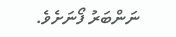ނަންބަރު ފޯނަށެވެ.